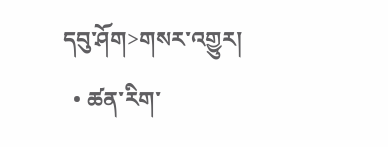དབུ་ཤོག>གསར་འགྱུར།
  • ཚན་རིག་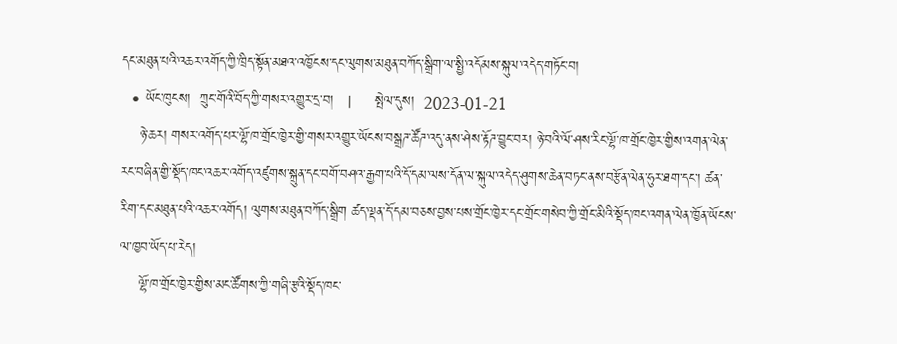དང་མཐུན་པའི་འཆར་འགོད་ཀྱི་ཁྲིད་སྟོན་མཐའ་འཁྱོངས་དང་ལུགས་མཐུན་བཀོད་སྒྲིག་ལ་སྤྱི་འདོམས་སྐུལ་འདེད་གཏོང་བ།
  • ཡོང་ཁུངས།  ཀྲུང་གོའི་བོད་ཀྱི་གསར་འགྱུར་དྲ་བ།   |     སྤེལ་དུས།  2023-01-21
    ཉེ་ཆར། གསར་འགོད་པར་ལྷོ་ཁ་གྲོང་ཁྱེར་གྱི་གསར་འགྱུར་ཡོངས་བསྒྲཌ་ཚོཌ་འདུ་ནས་ཤེས་རྟོཌ་བྱུང་བར། ཉེ་བའི་ལོ་ཤས་རིང་ལྷོ་ཁ་གྲོང་ཁྱེར་གྱིས་འགན་ལེན་རང་བཞིན་གྱི་སྡོད་ཁང་འཆར་འགོད་འཛུགས་སྐྲུན་དང་བགོ་བཤའ་རྒྱག་པའི་དོ་དམ་ལས་དོན་ལ་སྐུལ་འདེད་ཤུགས་ཆེན་བཏང་ནས་བརྩོན་ལེན་ཧུར་ཐག་དང་། ཚན་རིག་དང་མཐུན་པའི་འཆར་འགོད། ལུགས་མཐུན་བཀོད་སྒྲིག ཚད་ལྡན་དོ་དམ་བཅས་བྱས་པས་གྲོང་ཁྱེར་དང་གྲོང་གསེབ་ཀྱི་གྲོང་མིའི་སྡོད་ཁང་འགན་ལེན་ཁྱོན་ཡོངས་ལ་ཁྱབ་ཡོད་པ་རེད།
    ལྷོ་ཁ་གྲོང་ཁྱེར་གྱིས་མང་ཚོགས་ཀྱི་གཞི་རྩའི་སྡོད་ཁང་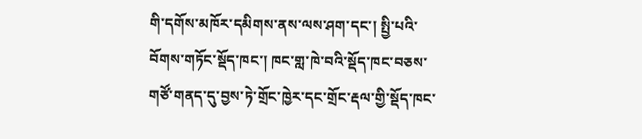གི་དགོས་མཁོར་དམིགས་ནས་ལས་ཤག་དང་། སྤྱི་པའི་བོགས་གཏོང་སྡོད་ཁང་། ཁང་གླ་ཁེ་བའི་སྡོད་ཁང་བཅས་གཙོ་གནད་དུ་བྱས་ཏེ་གྲོང་ཁྱེར་དང་གྲོང་རྡལ་གྱི་སྡོད་ཁང་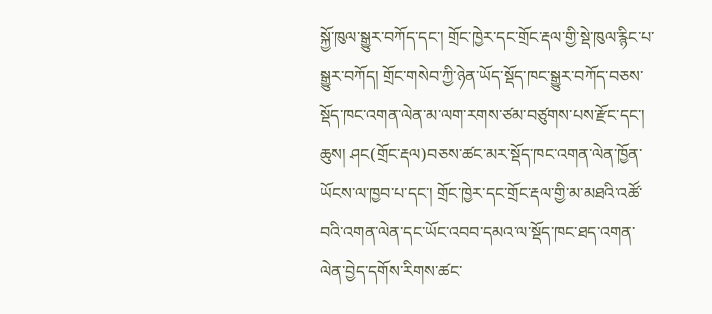སྐྱོ་ཁུལ་སྒྱུར་བཀོད་དང་། གྲོང་ཁྱེར་དང་གྲོང་རྡལ་གྱི་སྡེ་ཁུལ་རྙིང་པ་སྒྱུར་བཀོད། གྲོང་གསེབ་ཀྱི་ཉེན་ཡོད་སྡོད་ཁང་སྒྱུར་བཀོད་བཅས་སྡོད་ཁང་འགན་ལེན་མ་ལག་རགས་ཙམ་བཙུགས་པས་རྫོང་དང་། ཆུས། ཤང(གྲོང་རྡལ)བཅས་ཚང་མར་སྡོད་ཁང་འགན་ལེན་ཁྱོན་ཡོངས་ལ་ཁྱབ་པ་དང་། གྲོང་ཁྱེར་དང་གྲོང་རྡལ་གྱི་མ་མཐའི་འཚོ་བའི་འགན་ལེན་དང་ཡོང་འབབ་དམའ་ལ་སྡོད་ཁང་ཐད་འགན་ལེན་བྱེད་དགོས་རིགས་ཚང་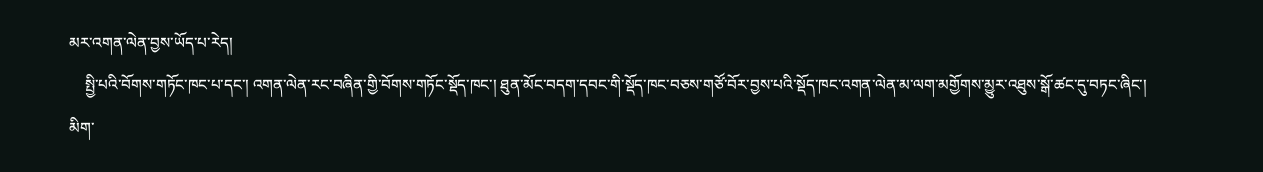མར་འགན་ལེན་བྱས་ཡོད་པ་རེད།
    སྤྱི་པའི་བོགས་གཏོང་ཁང་པ་དང་། འགན་ལེན་རང་བཞིན་གྱི་བོགས་གཏོང་སྡོད་ཁང་། ཐུན་མོང་བདག་དབང་གི་སྡོད་ཁང་བཅས་གཙོ་བོར་བྱས་པའི་སྡོད་ཁང་འགན་ལེན་མ་ལག་མགྱོགས་མྱུར་འཐུས་སྒོ་ཚང་དུ་བཏང་ཞིང་། མིག་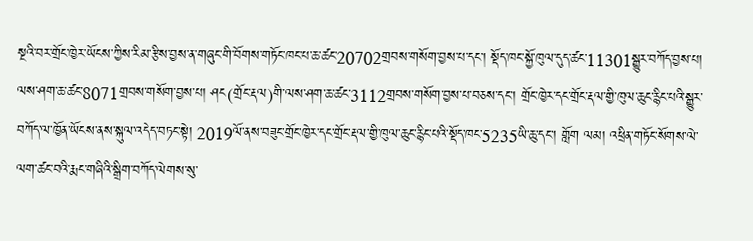སྔའི་བར་གྲོང་ཁྱེར་ཡོངས་ཀྱིས་རིམ་རྩིས་བྱས་ན་གཞུང་གི་བོགས་གཏོང་ཁང་པ་ཆ་ཚང་20702གྲབས་གསོག་བྱས་པ་དང་། སྡོད་ཁང་སྐྱོ་ཁུལ་དུད་ཚང་11301སྒྱུར་བཀོད་བྱས་པ། ལས་ཤག་ཆ་ཚང་8071གྲབས་གསོག་བྱས་པ། ཤང(གྲོང་རྡལ)གི་ལས་ཤག་ཆ་ཚང་3112གྲབས་གསོག་བྱས་པ་བཅས་དང་། གྲོང་ཁྱེར་དང་གྲོང་རྡལ་གྱི་ཁུལ་ཆུང་རྙིང་པའི་སྒྱུར་བཀོད་ལ་ཁྱོན་ཡོངས་ནས་སྐུལ་འདེད་བཏང་སྟེ། 2019ལོ་ནས་བཟུང་གྲོང་ཁྱེར་དང་གྲོང་རྡལ་གྱི་ཁུལ་ཆུང་རྙིང་པའི་སྡོད་ཁང་5235ཡི་ཆུ་དང་། གློག ལམ། འཕྲིན་གཏོང་སོགས་ལེ་ལག་ཚང་བའི་རྨང་གཞིའི་སྒྲིག་བཀོད་ལེགས་སུ་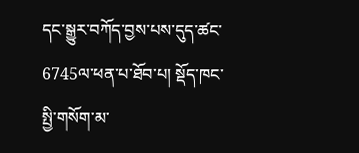དང་སྒྱུར་བཀོད་བྱས་པས་དུད་ཚང་6745ལ་ཕན་པ་ཐོབ་པ། སྡོད་ཁང་སྤྱི་གསོག་མ་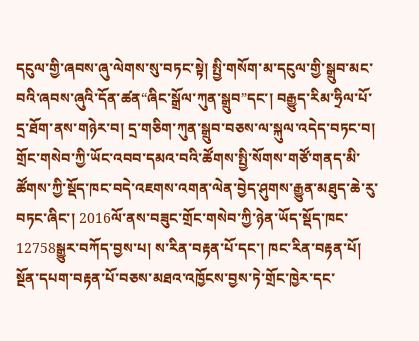དངུལ་གྱི་ཞབས་ཞུ་ལེགས་སུ་བཏང་སྟེ། སྤྱི་གསོག་མ་དངུལ་གྱི་སྒྲུབ་མང་བའི་ཞབས་ཞུའི་དོན་ཚན“ཞིང་སྒྲོལ་ཀུན་སྒྲུབ”དང་། བརྒྱུད་རིམ་ཧྲིལ་པོ་དྲ་ཐོག་ནས་གཉེར་བ། དྲ་གཅིག་ཀུན་སྒྲུབ་བཅས་ལ་སྐུལ་འདེད་བཏང་བ། གྲོང་གསེབ་ཀྱི་ཡོང་འབབ་དམའ་བའི་ཚོགས་སྤྱི་སོགས་གཙོ་གནད་མི་ཚོགས་ཀྱི་སྡོད་ཁང་བདེ་འཇགས་འགན་ལེན་བྱེད་ཤུགས་རྒྱུན་མཐུད་ཆེ་རུ་བཏང་ཞིང་། 2016ལོ་ནས་བཟུང་གྲོང་གསེབ་ཀྱི་ཉེན་ཡོད་སྡོད་ཁང་12758སྒྱུར་བཀོད་བྱས་པ། ས་རིན་བརྟན་པོ་དང་། ཁང་རིན་བརྟན་པོ། སྔོན་དཔག་བརྟན་པོ་བཅས་མཐའ་འཁྱོངས་བྱས་ཏེ་གྲོང་ཁྱེར་དང་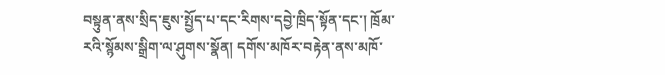བསྟུན་ནས་སྲིད་ཇུས་སྤྱོད་པ་དང་རིགས་དབྱེ་ཁྲིད་སྟོན་དང་། ཁྲོམ་རའི་སྙོམས་སྒྲིག་ལ་ཤུགས་སྣོན། དགོས་མཁོར་བརྟེན་ནས་མཁོ་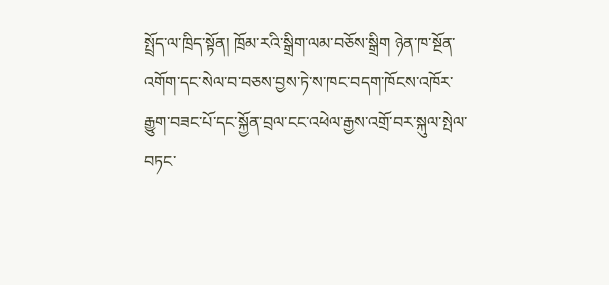སྤྲོད་ལ་ཁྲིད་སྟོན། ཁྲོམ་རའི་སྒྲིག་ལམ་བཅོས་སྒྲིག ཉེན་ཁ་སྔོན་འགོག་དང་སེལ་བ་བཅས་བྱས་ཏེ་ས་ཁང་བདག་ཁོངས་འཁོར་རྒྱུག་བཟང་པོ་དང་སྐྱོན་བྲལ་ངང་འཕེལ་རྒྱས་འགྲོ་བར་སྐུལ་སྤེལ་བཏང་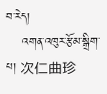བ་རེད།
    འགན་འཁུར་རྩོམ་སྒྲིག་པ། 次仁曲珍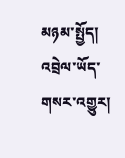མཉམ་སྤྱོད།
འབྲེལ་ཡོད་གསར་འགྱུར།